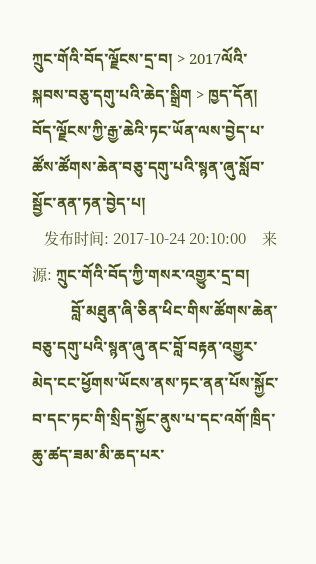ཀྲུང་གོའི་བོད་ལྗོངས་དྲ་བ། > 2017ལོའི་སྐབས་བཅུ་དགུ་པའི་ཆེད་སྒྲིག > ཁྱད་དོན།
བོད་ལྗོངས་ཀྱི་རྒྱ་ཆེའི་ཏང་ཡོན་ལས་བྱེད་པ་ཚོས་ཚོགས་ཆེན་བཅུ་དགུ་པའི་སྙན་ཞུ་སློབ་སྦྱོང་ནན་ཏན་བྱེད་པ།
   发布时间: 2017-10-24 20:10:00    来源: ཀྲུང་གོའི་བོད་ཀྱི་གསར་འགྱུར་དྲ་བ།
          བློ་མཐུན་ཞི་ཅིན་ཕིང་གིས་ཚོགས་ཆེན་བཅུ་དགུ་པའི་སྙན་ཞུ་ནང་བློ་བརྟན་འགྱུར་མེད་ངང་ཕྱོགས་ཡོངས་ནས་ཏང་ནན་པོས་སྐྱོང་བ་དང་ཏང་གི་སྲིད་སྐྱོང་ནུས་པ་དང་འགོ་ཁྲིད་ཆུ་ཚད་ཟམ་མི་ཆད་པར་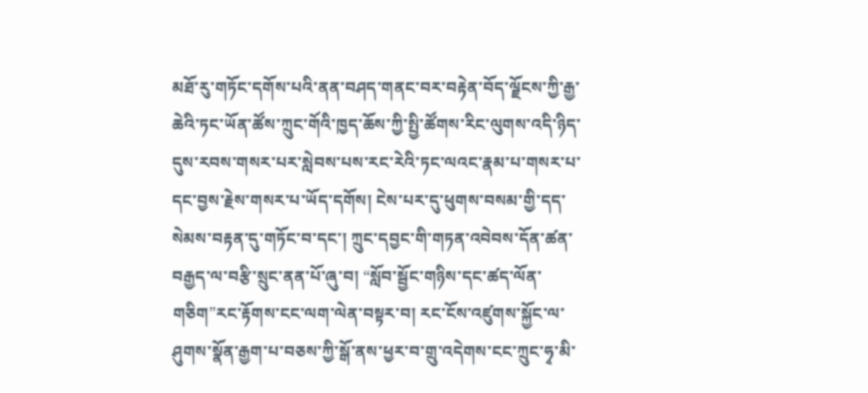མཐོ་རུ་གཏོང་དགོས་པའི་ནན་བཤད་གནང་བར་བརྟེན་བོད་ལྗོངས་ཀྱི་རྒྱ་ཆེའི་ཏང་ཡོན་ཚོས་ཀྲུང་གོའི་ཁྱད་ཆོས་ཀྱི་སྤྱི་ཚོགས་རིང་ལུགས་འདི་ཉིད་དུས་རབས་གསར་པར་སླེབས་པས་རང་རེའི་ཏང་ལའང་རྣམ་པ་གསར་པ་དང་བྱས་རྗེས་གསར་པ་ཡོད་དགོས། ངེས་པར་དུ་ཕུགས་བསམ་གྱི་དད་སེམས་བརྟན་དུ་གཏོང་བ་དང་། ཀྲུང་དབྱང་གི་གཏན་འབེབས་དོན་ཚན་བརྒྱད་ལ་བརྩི་སྲུང་ནན་པོ་ཞུ་བ། “སློབ་སྦྱོང་གཉིས་དང་ཚད་ལོན་གཅིག”རང་རྟོགས་ངང་ལག་ལེན་བསྟར་བ། རང་ངོས་འཛུགས་སྐྱོང་ལ་ཤུགས་སྣོན་རྒྱག་པ་བཅས་ཀྱི་སྒོ་ནས་ཕྱར་བ་གྲུ་འདེགས་ངང་ཀྲུང་ཧྭ་མི་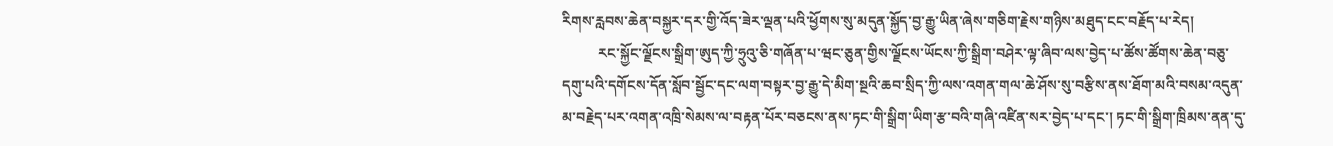རིགས་རླབས་ཆེན་བསྐྱར་དར་གྱི་འོད་ཟེར་ལྡན་པའི་ཕྱོགས་སུ་མདུན་སྐྱོད་བྱ་རྒྱུ་ཡིན་ཞེས་གཅིག་རྗེས་གཉིས་མཐུད་ངང་བརྗོད་པ་རེད།
          རང་སྐྱོང་ལྗོངས་སྒྲིག་ཨུད་ཀྱི་ཧྲུའུ་ཅི་གཞོན་པ་ཝང་ཅུན་གྱིས་ལྗོངས་ཡོངས་ཀྱི་སྒྲིག་བཤེར་ལྟ་ཞིབ་ལས་བྱེད་པ་ཚོས་ཚོགས་ཆེན་བཅུ་དགུ་པའི་དགོངས་དོན་སློབ་སྦྱོང་དང་ལག་བསྟར་བྱ་རྒྱུ་དེ་མིག་སྔའི་ཆབ་སྲིད་ཀྱི་ལས་འགན་གལ་ཆེ་ཤོས་སུ་བརྩིས་ནས་ཐོག་མའི་བསམ་འདུན་མ་བརྗེད་པར་འགན་འཁྲི་སེམས་ལ་བརྟན་པོར་བཅངས་ནས་ཏང་གི་སྒྲིག་ཡིག་རྩ་བའི་གཞི་འཛིན་སར་བྱེད་པ་དང་། ཏང་གི་སྒྲིག་ཁྲིམས་ནན་དུ་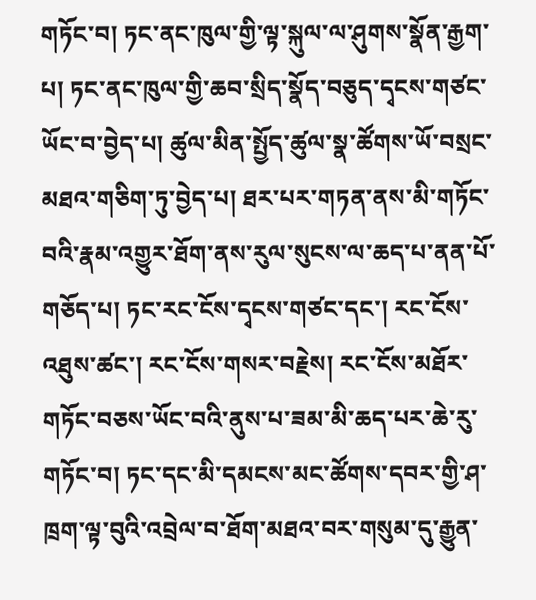གཏོང་བ། ཏང་ནང་ཁུལ་གྱི་ལྟ་སྐུལ་ལ་ཤུགས་སྣོན་རྒྱག་པ། ཏང་ནང་ཁུལ་གྱི་ཆབ་སྲིད་སྣོད་བཅུད་དྭངས་གཙང་ཡོང་བ་བྱེད་པ། ཚུལ་མིན་སྤྱོད་ཚུལ་སྣ་ཚོགས་ཡོ་བསྲང་མཐའ་གཅིག་ཏུ་བྱེད་པ། ཐར་པར་གཏན་ནས་མི་གཏོང་བའི་རྣམ་འགྱུར་ཐོག་ནས་རུལ་སུངས་ལ་ཆད་པ་ནན་པོ་གཅོད་པ། ཏང་རང་ངོས་དྭངས་གཙང་དང་། རང་ངོས་འཐུས་ཚང་། རང་ངོས་གསར་བརྗེས། རང་ངོས་མཐོར་གཏོང་བཅས་ཡོང་བའི་ནུས་པ་ཟམ་མི་ཆད་པར་ཆེ་རུ་གཏོང་བ། ཏང་དང་མི་དམངས་མང་ཚོགས་དབར་གྱི་ཤ་ཁྲག་ལྟ་བུའི་འབྲེལ་བ་ཐོག་མཐའ་བར་གསུམ་དུ་རྒྱུན་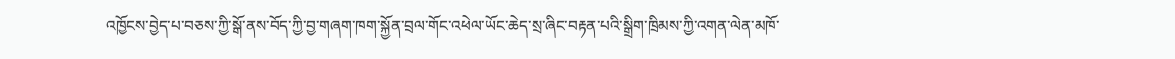འཁྱོངས་བྱེད་པ་བཅས་ཀྱི་སྒོ་ནས་བོད་ཀྱི་བྱ་གཞག་ཁག་སྐྱོན་བྲལ་གོང་འཕེལ་ཡོང་ཆེད་སྲ་ཞིང་བརྟན་པའི་སྒྲིག་ཁྲིམས་ཀྱི་འགན་ལེན་མཁོ་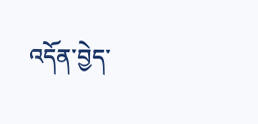འདོན་བྱེད་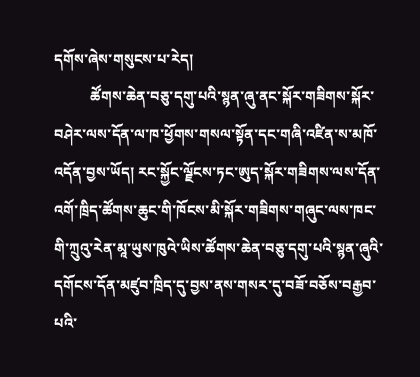དགོས་ཞེས་གསུངས་པ་རེད།
          ཚོགས་ཆེན་བཅུ་དགུ་པའི་སྙན་ཞུ་ནང་སྐོར་གཟིགས་སྐོར་བཤེར་ལས་དོན་ལ་ཁ་ཕྱོགས་གསལ་སྟོན་དང་གཞི་འཛིན་ས་མཁོ་འདོན་བྱས་ཡོད། རང་སྐྱོང་ལྗོངས་ཏང་ཨུད་སྐོར་གཟིགས་ལས་དོན་འགོ་ཁྲིད་ཚོགས་ཆུང་གི་ཁོངས་མི་སྐོར་གཟིགས་གཞུང་ལས་ཁང་གི་ཀྲུའུ་རེན་མཱ་ཡུས་ཁུའེ་ཡིས་ཚོགས་ཆེན་བཅུ་དགུ་པའི་སྙན་ཞུའི་དགོངས་དོན་མཛུབ་ཁྲིད་དུ་བྱས་ནས་གསར་དུ་བཟོ་བཅོས་བརྒྱབ་པའི་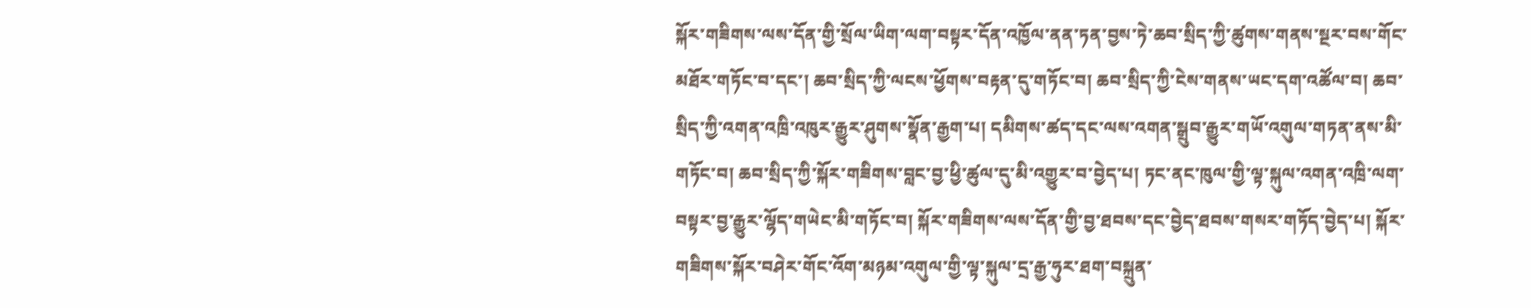སྐོར་གཟིགས་ལས་དོན་གྱི་སྲོལ་ཡིག་ལག་བསྟར་དོན་འཁྱོལ་ནན་ཏན་བྱས་ཏེ་ཆབ་སྲིད་ཀྱི་ཚུགས་གནས་སྔར་བས་གོང་མཐོར་གཏོང་བ་དང་། ཆབ་སྲིད་ཀྱི་ལངས་ཕྱོགས་བརྟན་དུ་གཏོང་བ། ཆབ་སྲིད་ཀྱི་ངེས་གནས་ཡང་དག་འཚོལ་བ། ཆབ་སྲིད་ཀྱི་འགན་འཁྲི་འཁུར་རྒྱུར་ཤུགས་སྣོན་རྒྱག་པ། དམིགས་ཚད་དང་ལས་འགན་སྒྲུབ་རྒྱུར་གཡོ་འགུལ་གཏན་ནས་མི་གཏོང་བ། ཆབ་སྲིད་ཀྱི་སྐོར་གཟིགས་བླང་བྱ་ཕྱི་ཚུལ་དུ་མི་འགྱུར་བ་བྱེད་པ། ཏང་ནང་ཁུལ་གྱི་ལྟ་སྐུལ་འགན་འཁྲི་ལག་བསྟར་བྱ་རྒྱུར་ལྷོད་གཡེང་མི་གཏོང་བ། སྐོར་གཟིགས་ལས་དོན་གྱི་བྱ་ཐབས་དང་བྱེད་ཐབས་གསར་གཏོད་བྱེད་པ། སྐོར་གཟིགས་སྐོར་བཤེར་གོང་འོག་མཉམ་འགུལ་གྱི་ལྟ་སྐུལ་དྲ་རྒྱ་ཧུར་ཐག་བསྐྲུན་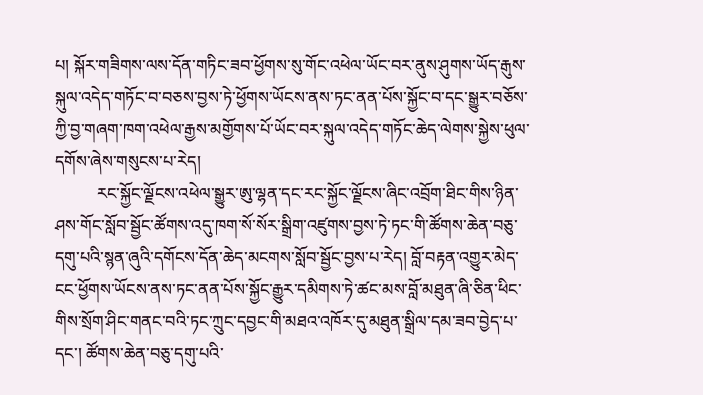པ། སྐོར་གཟིགས་ལས་དོན་གཏིང་ཟབ་ཕྱོགས་སུ་གོང་འཕེལ་ཡོང་བར་ནུས་ཤུགས་ཡོད་རྒུས་སྐུལ་འདེད་གཏོང་བ་བཅས་བྱས་ཏེ་ཕྱོགས་ཡོངས་ནས་ཏང་ནན་པོས་སྐྱོང་བ་དང་སྒྱུར་བཅོས་ཀྱི་བྱ་གཞག་ཁག་འཕེལ་རྒྱས་མགྱོགས་པོ་ཡོང་བར་སྐུལ་འདེད་གཏོང་ཆེད་ལེགས་སྐྱེས་ཕུལ་དགོས་ཞེས་གསུངས་པ་རེད།
          རང་སྐྱོང་ལྗོངས་འཕེལ་སྒྱུར་ཨུ་ལྷན་དང་རང་སྐྱོང་ལྗོངས་ཞིང་འབྲོག་ཐིང་གིས་ཉིན་ཤས་གོང་སློབ་སྦྱོང་ཚོགས་འདུ་ཁག་སོ་སོར་སྒྲིག་འཛུགས་བྱས་ཏེ་ཏང་གི་ཚོགས་ཆེན་བཅུ་དགུ་པའི་སྙན་ཞུའི་དགོངས་དོན་ཆེད་མངགས་སློབ་སྦྱོང་བྱས་པ་རེད། བློ་བརྟན་འགྱུར་མེད་ངང་ཕྱོགས་ཡོངས་ནས་ཏང་ནན་པོས་སྐྱོང་རྒྱུར་དམིགས་ཏེ་ཚང་མས་བློ་མཐུན་ཞི་ཅིན་ཕིང་གིས་སྲོག་ཤིང་གནང་བའི་ཏང་ཀྲུང་དབྱང་གི་མཐའ་འཁོར་དུ་མཐུན་སྒྲིལ་དམ་ཟབ་བྱེད་པ་དང་། ཚོགས་ཆེན་བཅུ་དགུ་པའི་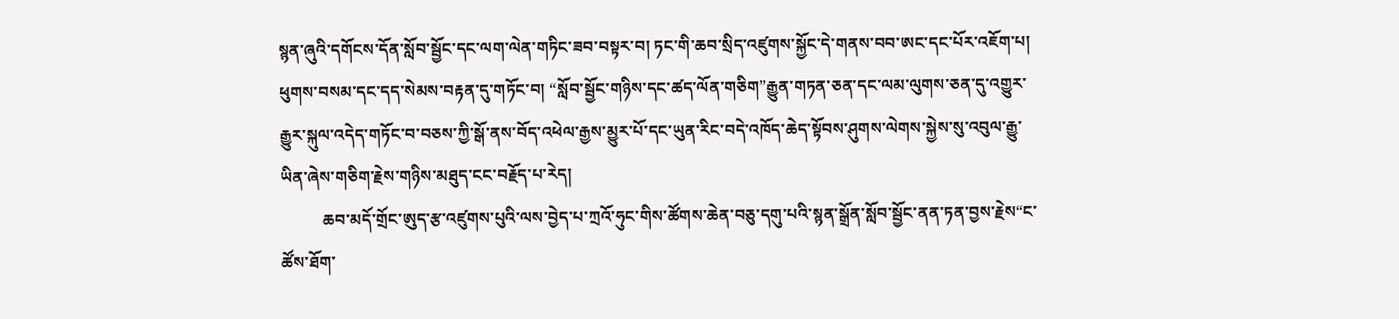སྙན་ཞུའི་དགོངས་དོན་སློབ་སྦྱོང་དང་ལག་ལེན་གཏིང་ཟབ་བསྟར་བ། ཏང་གི་ཆབ་སྲིད་འཛུགས་སྐྱོང་དེ་གནས་བབ་ཨང་དང་པོར་འཇོག་པ། ཕུགས་བསམ་དང་དད་སེམས་བརྟན་དུ་གཏོང་བ། “སློབ་སྦྱོང་གཉིས་དང་ཚད་ལོན་གཅིག”རྒྱུན་གཏན་ཅན་དང་ལམ་ལུགས་ཅན་དུ་འགྱུར་རྒྱུར་སྐུལ་འདེད་གཏོང་བ་བཅས་ཀྱི་སྒོ་ནས་བོད་འཕེལ་རྒྱས་མྱུར་པོ་དང་ཡུན་རིང་བདེ་འཁོད་ཆེད་སྟོབས་ཤུགས་ལེགས་སྐྱེས་སུ་འབུལ་རྒྱུ་ཡིན་ཞེས་གཅིག་རྗེས་གཉིས་མཐུད་ངང་བརྗོད་པ་རེད།
          ཆབ་མདོ་གྲོང་ཨུད་རྩ་འཛུགས་པུའི་ལས་བྱེད་པ་ཀྲའོ་ཧུང་གིས་ཚོགས་ཆེན་བཅུ་དགུ་པའི་སྙན་སྒྲོན་སློབ་སྦྱོང་ནན་ཏན་བྱས་རྗེས“ང་ཚོས་ཐོག་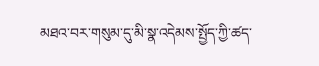མཐའ་བར་གསུམ་དུ་མི་སྣ་འདེམས་སྤྱོད་ཀྱི་ཚད་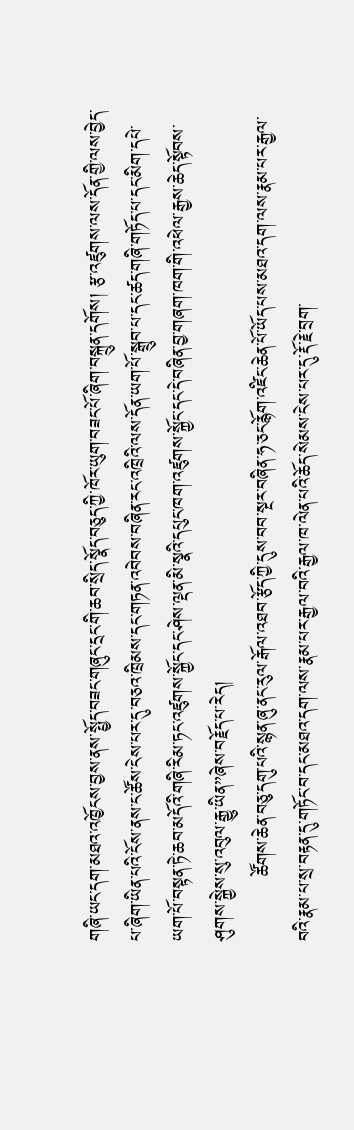གཞི་ཡང་དག་མཐའ་འཁྱོངས་བྱས་ནས་སྤྱོད་བཟང་གཞུང་དྲང་གི་ཆབ་སྲིད་སྣོད་བཅུད་ཀྱི་ཁོར་ཡུག་བཟང་པོ་ཞིག་བསྐྲུན་དགོས། རྩ་འཛུགས་ལས་དོན་གྱི་ལས་བྱེད་པ་ཞིག་ཡིན་པའི་ངོས་ནས་ང་ཚོས་ངེས་པར་དུ་བཅའ་ཁྲིམས་དང་གཏན་འབེབས་བཞིན་རང་འཁྲིའི་ལས་དོན་ཡག་པོ་སྒྲུབ་པ་དང་ཚད་གཞི་གཏོད་པ་དང་མིག་དཔེ་ཡག་པོ་བསྟན་ཏེ་ཆབ་མདོའི་གཞི་རིམ་ཏང་འཛུགས་སྐྱོང་དང་ཤེས་ལྡན་མི་སྣའི་དཔུང་ཁག་འཛུགས་སྐྱོང་དང་དེ་བཞིན་བྱ་གཞག་ཁག་གི་འཕེལ་རྒྱས་ཆེད་སྟོབས་ཤུགས་སྐྱེས་སུ་འབུལ་རྒྱུ་ཡིན”ཞེས་བརྗོད་པ་རེད།
          ཚོགས་ཆེན་བཅུ་དགུ་པའི་སྙན་ཞུ་ནང་རུལ་རྒོལ་འཐབ་རྩོད་ཀྱི་དུས་བབ་སྔར་བཞིན་ཧ་ཅང་རྙོག་འཛིང་ཆེན་པོ་ཡོད་པས་མཐའ་དག་ལས་རྣམ་པར་རྒྱལ་བའི་རྣམ་པ་སྲ་བརྟན་དུ་གཏོང་བ་དང་མཐའ་དག་ལས་རྣམ་པར་རྒྱལ་བའི་རྒྱལ་ཁ་ལེན་པའི་ཆོད་སེམས་ངེས་པར་དུ་རྡོ་རྗེ་བྲག་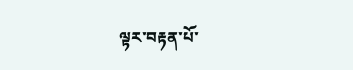ལྟར་བརྟན་པོ་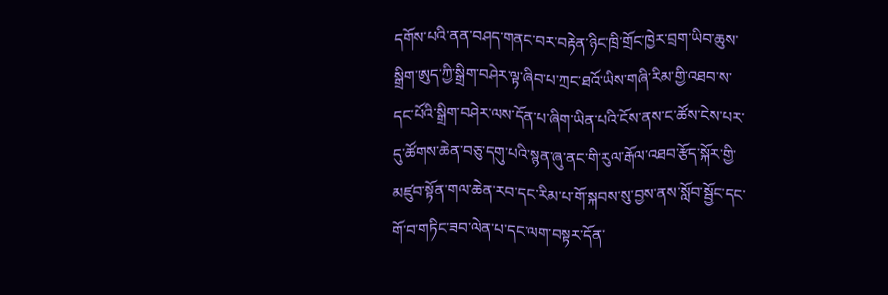དགོས་པའི་ནན་བཤད་གནང་བར་བརྟེན་ཉིང་ཁྲི་གྲོང་ཁྱེར་བྲག་ཡིབ་ཆུས་སྒྲིག་ཨུད་ཀྱི་སྒྲིག་བཤེར་ལྟ་ཞིབ་པ་ཀྲང་ཐའོ་ཡིས་གཞི་རིམ་གྱི་འཐབ་ས་དང་པོའི་སྒྲིག་བཤེར་ལས་དོན་པ་ཞིག་ཡིན་པའི་ངོས་ནས་ང་ཚོས་ངེས་པར་དུ་ཚོགས་ཆེན་བཅུ་དགུ་པའི་སྙན་ཞུ་ནང་གི་རུལ་རྒོལ་འཐབ་རྩོད་སྐོར་གྱི་མཛུབ་སྟོན་གལ་ཆེན་རབ་དང་རིམ་པ་གོ་སྐབས་སུ་བྱས་ནས་སློབ་སྦྱོང་དང་གོ་བ་གཏིང་ཟབ་ལེན་པ་དང་ལག་བསྟར་དོན་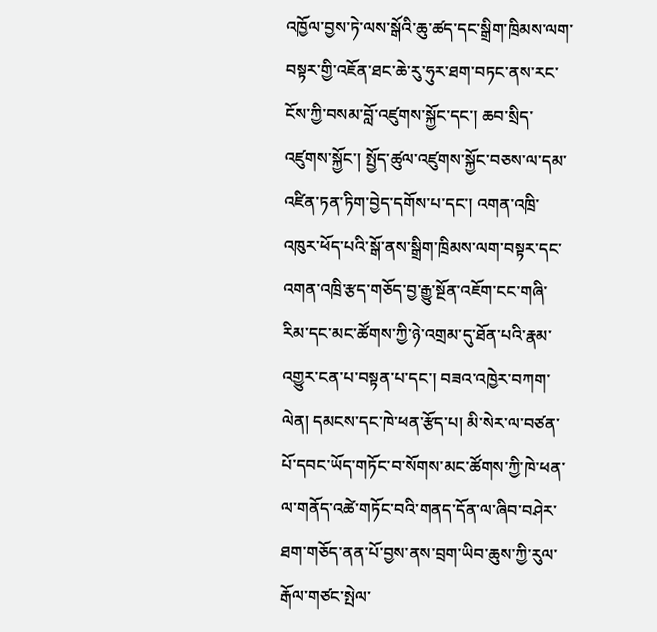འཁྱོལ་བྱས་ཏེ་ལས་སྒོའི་ཆུ་ཚད་དང་སྒྲིག་ཁྲིམས་ལག་བསྟར་གྱི་འཇོན་ཐང་ཆེ་རུ་ཧུར་ཐག་བཏང་ནས་རང་ངོས་ཀྱི་བསམ་བློ་འཛུགས་སྐྱོང་དང་། ཆབ་སྲིད་འཛུགས་སྐྱོང་། སྤྱོད་ཚུལ་འཛུགས་སྐྱོང་བཅས་ལ་དམ་འཛིན་ཏན་ཏིག་བྱེད་དགོས་པ་དང་། འགན་འཁྲི་འཁུར་ཕོད་པའི་སྒོ་ནས་སྒྲིག་ཁྲིམས་ལག་བསྟར་དང་འགན་འཁྲི་རྩད་གཅོད་བྱ་རྒྱུ་སྔོན་འཇོག་ངང་གཞི་རིམ་དང་མང་ཚོགས་ཀྱི་ཉེ་འགྲམ་དུ་ཐོན་པའི་རྣམ་འགྱུར་ངན་པ་བསྟན་པ་དང་། བཟའ་འཁྱེར་བཀག་ལེན། དམངས་དང་ཁེ་ཕན་རྩོད་པ། མི་སེར་ལ་བཙན་པོ་དབང་ཡོད་གཏོང་བ་སོགས་མང་ཚོགས་ཀྱི་ཁེ་ཕན་ལ་གནོད་འཚེ་གཏོང་བའི་གནད་དོན་ལ་ཞིབ་བཤེར་ཐག་གཅོད་ནན་པོ་བྱས་ནས་བྲག་ཡིབ་ཆུས་ཀྱི་རུལ་རྒོལ་གཙང་སྤེལ་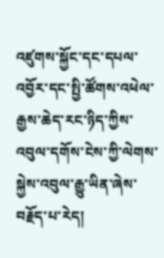འཛུགས་སྐྱོང་དང་དཔལ་འབྱོར་དང་སྤྱི་ཚོགས་འཕེལ་རྒྱས་ཆེད་རང་ཉིད་ཀྱིས་འབུལ་དགོས་ངེས་ཀྱི་ལེགས་སྐྱེས་འབུལ་རྒྱུ་ཡིན་ཞེས་བརྗོད་པ་རེད།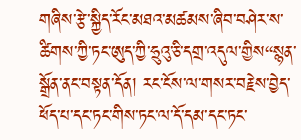གཞིས་རྩེ་སྐྱིད་རོང་མཐའ་མཚམས་ཞིབ་བཤེར་ས་ཚིགས་ཀྱི་ཏང་ཨུད་ཀྱི་ཧྲུའུ་ཅི་དགྲ་འདུལ་གྱིས“སྙན་སྒྲོན་ནང་བསྟན་དོན། རང་ངོས་ལ་གསར་བརྗེས་བྱེད་ཕོད་པ་དང་ཏང་གིས་ཏང་ལ་དོ་དམ་དང་ཏང་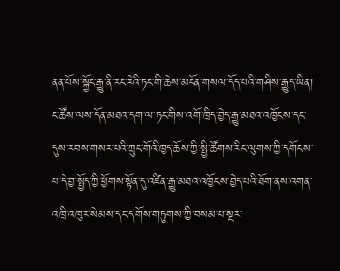ནན་པོས་སྐྱོང་རྒྱུ་ནི་རང་རེའི་ཏང་གི་ཆེས་མངོན་གསལ་དོད་པའི་གཤིས་རྒྱུད་ཡིན། ང་ཚོས་ལས་དོན་མཐའ་དག་ལ་ཏང་གིས་འགོ་ཁྲིད་བྱེད་རྒྱུ་མཐའ་འཁྱོངས་དང་དུས་རབས་གསར་པའི་ཀྲུང་གོའི་ཁྱད་ཆོས་ཀྱི་སྤྱི་ཚོགས་རིང་ལུགས་ཀྱི་དགོངས་པ་དེ་བྱ་སྤྱོད་ཀྱི་ཕྱོགས་སྟོན་དུ་འཛིན་རྒྱུ་མཐའ་འཁྱོངས་བྱེད་པའི་ཐོག་ནས་འགན་འཁྲི་འཁུར་སེམས་དང་དགོས་གཏུགས་ཀྱི་བསམ་པ་སྔར་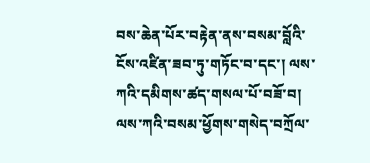བས་ཆེན་པོར་བརྟེན་ནས་བསམ་བློའི་ངོས་འཛིན་ཟབ་ཏུ་གཏོང་བ་དང་། ལས་ཀའི་དམིགས་ཚད་གསལ་པོ་བཟོ་བ། ལས་ཀའི་བསམ་ཕྱོགས་གསེད་བཀྲོལ་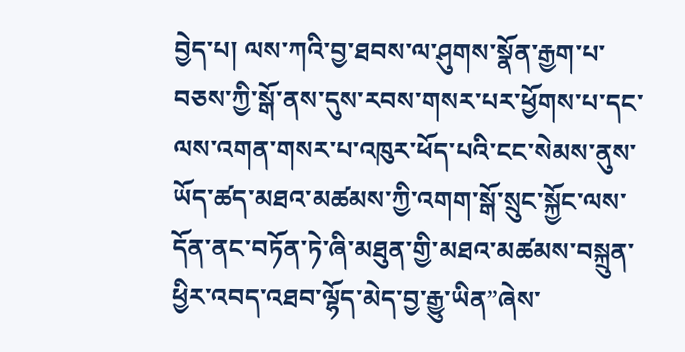བྱེད་པ། ལས་ཀའི་བྱ་ཐབས་ལ་ཤུགས་སྣོན་རྒྱག་པ་བཅས་ཀྱི་སྒོ་ནས་དུས་རབས་གསར་པར་ཕྱོགས་པ་དང་ལས་འགན་གསར་པ་འཁུར་ཕོད་པའི་ངང་སེམས་ནུས་ཡོད་ཚད་མཐའ་མཚམས་ཀྱི་འགག་སྒོ་སྲུང་སྐྱོང་ལས་དོན་ནང་བཏོན་ཏེ་ཞི་མཐུན་གྱི་མཐའ་མཚམས་བསྐྲུན་ཕྱིར་འབད་འཐབ་ལྷོད་མེད་བྱ་རྒྱུ་ཡིན”ཞེས་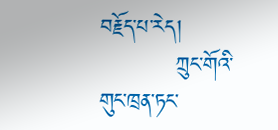བརྗོད་པ་རེད།
          ཀྲུང་གོའི་གུང་ཁྲན་ཏང་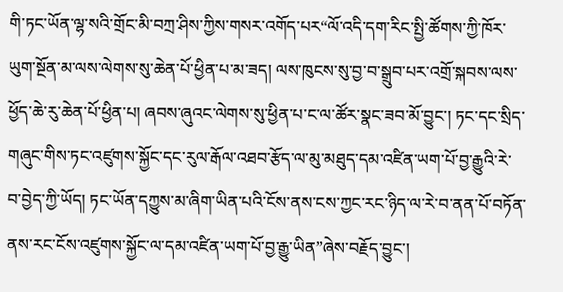གི་ཏང་ཡོན་ལྷ་སའི་གྲོང་མི་བཀྲ་ཤིས་ཀྱིས་གསར་འགོད་པར“ལོ་འདི་དག་རིང་སྤྱི་ཚོགས་ཀྱི་ཁོར་ཡུག་སྔོན་མ་ལས་ལེགས་སུ་ཆེན་པོ་ཕྱིན་པ་མ་ཟད། ལས་ཁུངས་སུ་བྱ་བ་སྒྲུབ་པར་འགྲོ་སྐབས་ལས་ཕྱོད་ཆེ་རུ་ཆེན་པོ་ཕྱིན་པ། ཞབས་ཞུའང་ལེགས་སུ་ཕྱིན་པ་ང་ལ་ཚོར་སྣང་ཟབ་མོ་བྱུང་། ཏང་དང་སྲིད་གཞུང་གིས་ཏང་འཛུགས་སྐྱོང་དང་རུལ་རྒོལ་འཐབ་རྩོད་ལ་མུ་མཐུད་དམ་འཛིན་ཡག་པོ་བྱ་རྒྱུའི་རེ་བ་བྱེད་ཀྱི་ཡོད། ཏང་ཡོན་དཀྱུས་མ་ཞིག་ཡིན་པའི་ངོས་ནས་ངས་ཀྱང་རང་ཉིད་ལ་རེ་བ་ནན་པོ་བཏོན་ནས་རང་ངོས་འཛུགས་སྐྱོང་ལ་དམ་འཛིན་ཡག་པོ་བྱ་རྒྱུ་ཡིན”ཞེས་བརྗོད་བྱུང་།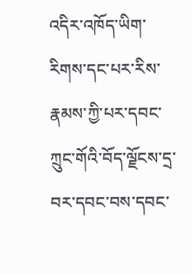འདིར་འཁོད་ཡིག་རིགས་དང་པར་རིས་རྣམས་ཀྱི་པར་དབང་ཀྲུང་གོའི་བོད་ལྗོངས་དྲ་བར་དབང་བས་དབང་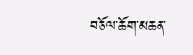བཅོལ་ཆོག་མཆན་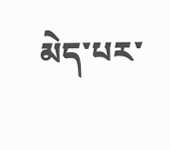མེད་པར་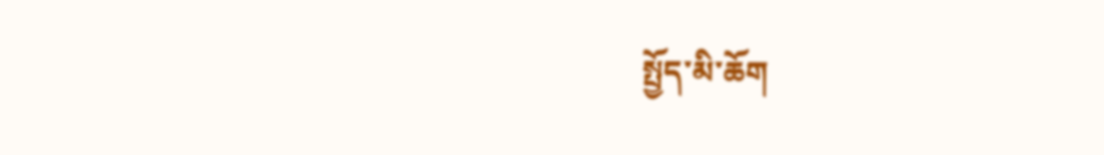སྤྱོད་མི་ཆོག